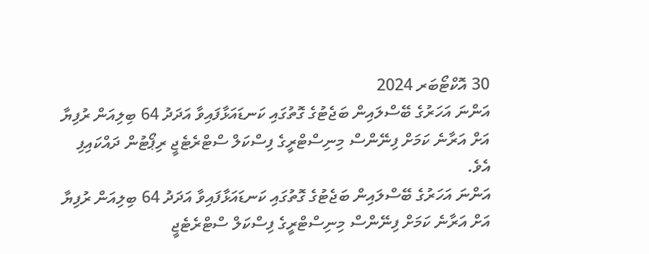30 އޮކްޓޯބަރ 2024
އަންނަ އަހަރުގެ ބޭސްލައިން ބަޖެޓުގެ ގޮތުގައި ކަނޑައަޅާފައިވާ އަދަދު 64 ބިލިއަން ރުފިޔާ އަށް އަރާނެ ކަމަށް ފިނޭންސް މިނިސްޓްރީގެ ފިސްކަލް ސްޓްރެޓެޖީ ރިޕޯޓުން ދައްކައިފި އެވެ.
އަންނަ އަހަރުގެ ބޭސްލައިން ބަޖެޓުގެ ގޮތުގައި ކަނޑައަޅާފައިވާ އަދަދު 64 ބިލިއަން ރުފިޔާ އަށް އަރާނެ ކަމަށް ފިނޭންސް މިނިސްޓްރީގެ ފިސްކަލް ސްޓްރެޓެޖީ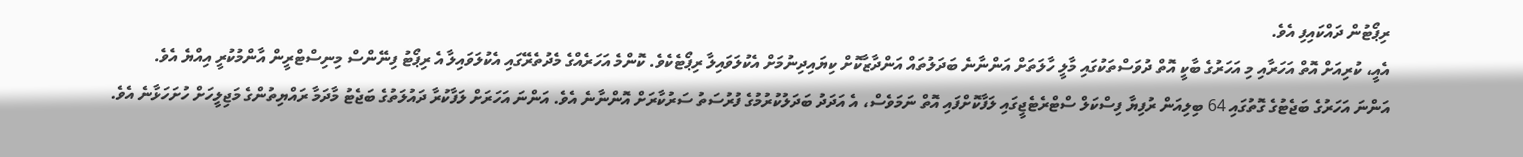ރިޕޯޓުން ދައްކައިފި އެވެ.
އެއީ، ކުރިއަށް އޮތް އަހަރާއި މި އަހަރުގެ ބާކީ އޮތް ދުވަސްތަކުގައި މާލީ ހާލަތަށް އަންނާނެ ބަދަލުތައް އަންދާޒާކޮށް ކިޔައިދިނުމަށް އެކުލަވައިލާ ރިޕޯޓެކެވެ. ކޮންމެ އަހަރެއްގެ މެދުތެރޭގައި އެކުލަވައިލާ އެ ރިޕޯޓު ފިނޭންސް މިނިސްޓްރީން އާންމުކުރީ އިއްޔެ އެވެ.
އަންނަ އަހަރުގެ ބަޖެޓުގެ ގޮތުގައި 64 ބިލިއަން ރުފިޔާ ފިސްކަލް ސްޓްރެޓެޖީގައި ލަފާކޮށްފައި އޮތް ނަމަވެސް، އެ އަދަދު ބަދަލުކުރުމުގެ ފުރުސަތު ސަރުކާރަށް އޮންނާނެ އެވެ. އަންނަ އަހަރަށް ލަފާކުރާ ދައުލަތުގެ ބަޖެޓު މާދަމާ ރައްޔިތުންގެ މަޖިލީހަށް ހުށަހަޅާނެ އެވެ.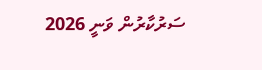ސަރުކާރުން ވަނީ 2026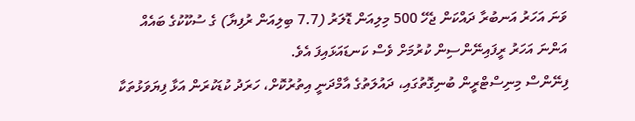ވަނަ އަހަރު އަނބުރާ ދައްކަން ޖެހޭ 500 މިލިއަން ޑޮލަރު (7.7 ބިލިއަން ރުފިޔާ) ގެ ސުކޫކުގެ ބައެއް އަންނަ އަހަރު ރީފައިނޭންސިން ކުރުމަށް ވެސް ކަނޑައަޅައިފަ އެވެ.
ފިނޭންސް މިނިސްޓްރީން ބުނިގޮތުގައި، ދައުލަތުގެ އާމްދަނީ އިތުރުކޮށް، ހަރަދު ކުޑަކުރަން އަޅާ ފިޔަވަޅުތަކާ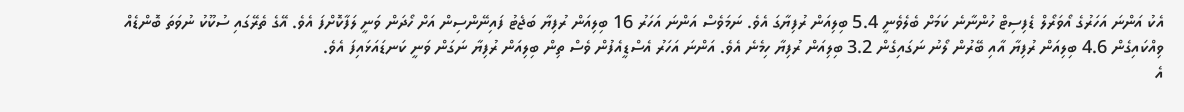އެކު އަންނަ އަހަރުގެ އޯވަރޯލް ޑެފިސިޓް ހުންނާނެ ކަމަށް ބެލެވެނީ 5.4 ބިލިއަން ރުފިޔާގަ އެވެ. ނަމަވެސް އަންނަ އަހަރު 16 ބިލިއަން ރުފިޔާ ބަޖެޓު ފައިނޭންސިން އަށް ހޯދަން ވަނީ ލަފާކޮށްފަ އެވެ. އޭގެ ތެރޭގައި ސުކޫކު ނުވަތަ ބޮންޑެއް ވިއްކައިގެން 4.6 ބިލިއަން ރުފިޔާ އާއި ބޭރުން ލޯނު ނަގައިގެން 3.2 ބިލިއަން ރުފިޔާ ހިމެނެ އެވެ. އަންނަ އަހަރު އެސްޑީއެފުން ވެސް ތިން ބިލިއަން ރުފިޔާ ނަގަން ވަނީ ކަނޑައަޅައިފަ އެވެ.
އެ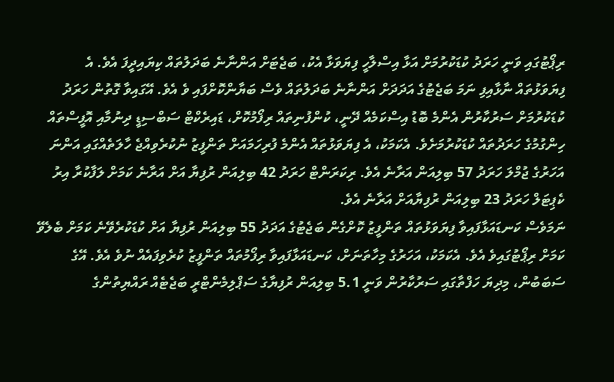ރިޕޯޓުގައި ވަނީ ހަރަދު ކުޑަކުރުމަށް އަޅާ އިސްލާހީ ފިޔަވަޅާ އެކު، ބަޖެޓަށް އަންނާނެ ބަދަލުތައް ކިޔައިދީފަ އެވެ. އެ ފިޔަވަޅުތައް ނާޅާއިފި ނަމަ ބަޖެޓުގެ އަދަދަށް އަންނާނެ ބަދަލުތައް ވެސް ބަޔާންކޮށްފައި ވެ އެވެ. އޭގައިވާ ގޮތުން ހަރަދު ކުޑަކުރުމަށް ސަރުކާރުން އެންމެ ބޮޑު އިސްކަމެއް ދޭނީ، ކުންފުނިތައް ރިފޯމުކޮށް، ޑައިރެކްޓް ސަބްސިޑީ ދިނުމާއި އޮފީސްތައް ހިންގުމުގެ ހަރަދުތައް ކުޑަކުރުމަށެވެ. އެކަމަކު، އެ ފިޔަވަޅުތައް އެންމެ ފުރިހަމައަށް ތަންފީޒު ނުކުރެވިއްޖެ ހާލަތެއްގައި އަންނަ އަހަރުގެ ޖުމްލަ ހަރަދު 57 ބިލިއަން އަރާނެ އެވެ. ރިކަރަންޓް ހަރަދު 42 ބިލިއަން ރުފިޔާ އަށް އަރާނެ ކަމަށް ލަފާކުރާ އިރު ކެޕިޓަލް ހަރަދު 23 ބިލިއަން ރުފިޔާއަށް އަރާނެ އެވެ.
ނަމަވެސް ކަނޑައަޅާފައިވާ ފިޔަވަޅުތައް ތަންފީޒު ކޮށްގެން ބަޖެޓުގެ އަދަދު 55 ބިލިއަން ރުފިޔާ އަށް ކުޑަކުރެވޭނެ ކަމަށް ބެލެވޭ ކަމަށް ރިޕޯޓުގައިވެ އެވެ. އެކަމަކު، އަހަރުގެ މިހާތަނަށް، ކަނޑައަޅާފައިވާ ރިފޯމުތައް ތަންފީޒު ކުރެވިފައެއް ނުވެ އެވެ. އޭގެ ސަބަބުން، މިދިޔަ ހަފްތާގައި ސަރުކާރުން ވަނީ 5.1 ބިލިއަން ރުފިޔާގެ ސަޕްލިމެންޓްރީ ބަޖެޓެއް ރައްޔިތުންގެ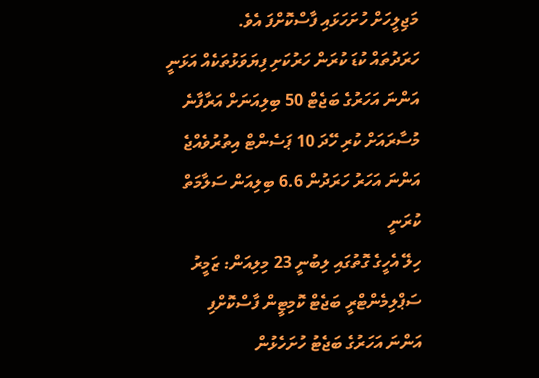މަޖިލީހަށް ހުށަހަޅައި ފާސްކޮށްފަ އެވެ.
ހަރަދުތައް ކުޑަ ކުރަން ހަރުކަށި ފިޔަވަޅުތަކެއް އަޅަނީ
އަންނަ އަހަރުގެ ބަޖެޓް 50 ބިލިއަނަށް އަރާފާނެ
މުސާރައަށް ކުރި ހޭދަ 10 ޕަސެންޓް އިތުރުވެއްޖެ
އަންނަ އަހަރު ހަރަދުން 6.6 ބިލިއަން ސަލާމަތް ކުރަނީ
ހިލޭ އެހީގެ ގޮތުގައި ލިބުނީ 23 މިލިއަން: ޒަމީރު
ސަޕްލިމެންޓްރީ ބަޖެޓް ކޮމިޓީން ފާސްކޮށްފި
އަންނަ އަހަރުގެ ބަޖެޓު ހުށަހެޅުން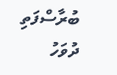ބުރާސްފަތި ދުވަހު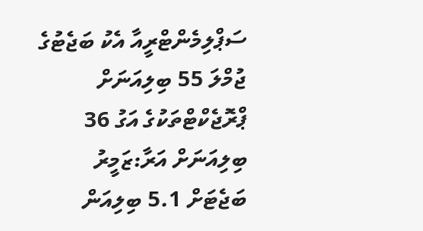ސަޕްލިމެންޓްރީއާ އެކު ބަޖެޓުގެ ޖުމްލަ 55 ބިލިއަނަށް
ޕްރޮޖެކްޓްތަކުގެ އަގު 36 ބިލިއަނަށް އަރާ:ޒަމީރު
ބަޖެޓަށް 5.1 ބިލިއަން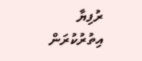ރުފިޔާ އިތުރުކުރަން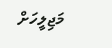މަޖިލީހަށް